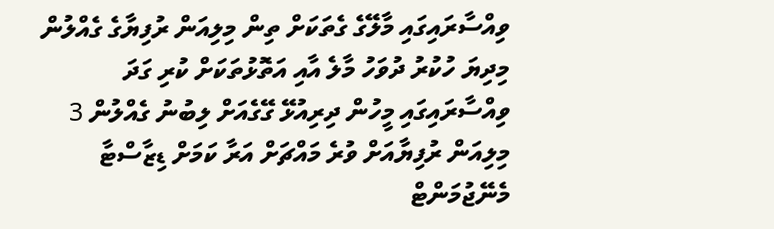ވިއްސާރައިގައި މާލޭގެ ގެތަކަށް ތިން މިލިއަން ރުފިޔާގެ ގެއްލުން
މިދިޔަ ހުކުރު ދުވަހު މާލެ އާއި އަތޮޅުތަކަށް ކުރި ގަދަ ވިއްސާރައިގައި މީހުން ދިރިއުޅޭ ގޭގެއަށް ލިބުނު ގެއްލުން 3 މިލިއަން ރުފިޔާއަށް ވުރެ މައްޗަށް އަރާ ކަމަށް ޑިޒާސްޓާ މެނޭޖުމަންޓް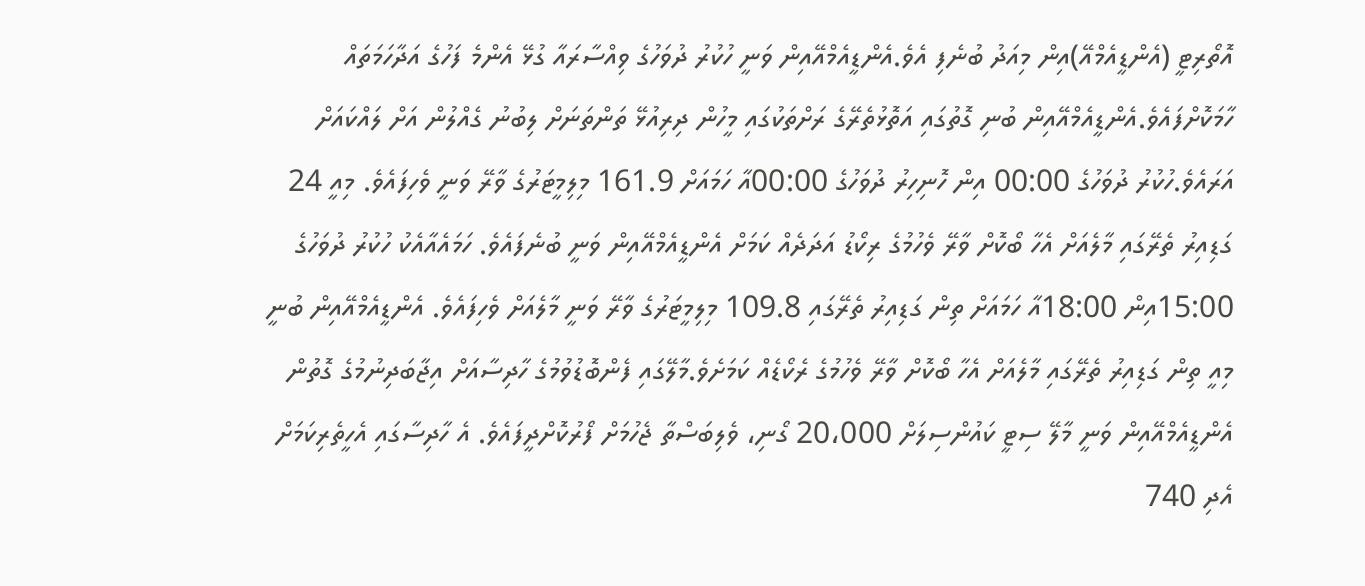އޮތޯރިޓީ (އެންޑީއެމްއޭ)އިން މިއަދު ބުނެފި އެވެ.އެންޑީއެމްއޭއިން ވަނީ ހުކުރު ދުވަހުގެ ވިއްސާރައާ ގުޅޭ އެންމެ ފަހުގެ އަދާހަމަތައް ހާމަކޮށްފައެވެ.އެންޑީއެމްއޭއިން ބުނި ގޮތުގައި އަތޮޅުތެރޭގެ ރަށްތަކުގައި މީހުން ދިރިއުޅޭ ތަންތަނަށް ލިބުނު ގެއްލުން އަށް ލައްކައަށް އަރައެވެ.ހުކުރު ދުވަހުގެ 00:00 އިން ހޮނިހިރު ދުވަހުގެ 00:00އާ ހަމައަށް 161.9 މިލިމީޓަރުގެ ވާރޭ ވަނީ ވެހިފައެވެ. މިއީ 24 ގަޑިއިރު ތެރޭގައި މާލެއަށް އެހާ ބޯކޮށް ވާރޭ ވެހުމުގެ ރިކޯޑު އަދަދެއް ކަމަށް އެންޑީއެމްއޭއިން ވަނީ ބުނެފައެވެ. ހަމައެއާއެކު ހުކުރު ދުވަހުގެ 15:00އިން 18:00އާ ހަމައަށް ތިން ގަޑިއިރު ތެރޭގައި 109.8 މިލިމީޓަރުގެ ވާރޭ ވަނީ މާލެއަށް ވެހިފައެވެ. އެންޑީއެމްއޭއިން ބުނީ މިއީ ތިން ގަޑިއިރު ތެރޭގައި މާލެއަށް އެހާ ބޯކޮށް ވާރޭ ވެހުމުގެ ރެކޯޑެއް ކަމަށެވެ.މާލޭގައި ފެންބޮޑުވުމުގެ ހާދިސާއަށް އިޖާބަދިނުމުގެ ގޮތުން އެންޑީއެމްއޭއިން ވަނީ މާލޭ ސިޓީ ކައުންސިލަށް 20،000 ގޯނި، ވެލިބަސްތާ ޖެހުމަށް ފޯރުކޮށްދީފައެވެ. އެ ހާދިސާގައި އެހީތެރިކަމަށް އެދި 740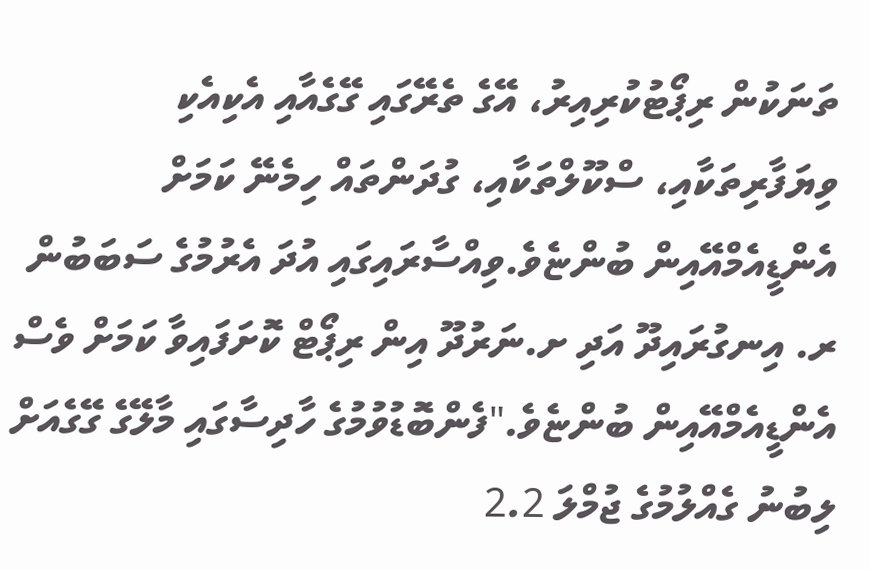ތަނަކުން ރިޕޯޓުކުރިއިރު، އޭގެ ތެރޭގައި ގޭގެއާއި އެކިއެކި ވިޔަފާރިތަކާއި، ސްކޫލްތަކާއި، ގުދަންތައް ހިމެނޭ ކަމަށް އެންޑީއެމްއޭއިން ބުންޏެވެ.ވިއްސާރައިގައި އުދަ އެރުމުގެ ސަބަބުން ރ. އިނގުރައިދޫ އަދި ށ.ނަރުދޫ އިން ރިޕޯޓް ކޮށަފައިވާ ކަމަށް ވެސް އެންޑީއެމްއޭއިން ބުންޏެވެ."ފެންބޮޑުވުމުގެ ހާދިސާގައި މާލޭގެ ގޭގެއަށް ލިބުނު ގެއްލުމުގެ ޖުމްލަ 2.2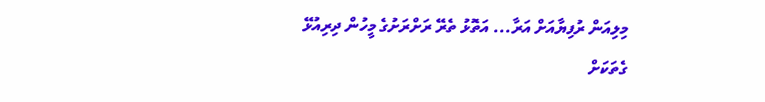މިލިއަން ރުފިޔާއަށް އަރާ... އަތޮޅު ތެރޭ ރަށްރަށުގެ މީހުން ދިރިއުޅޭ ގެތަކަށް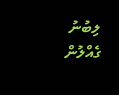ލިބުނު ގެއްލުން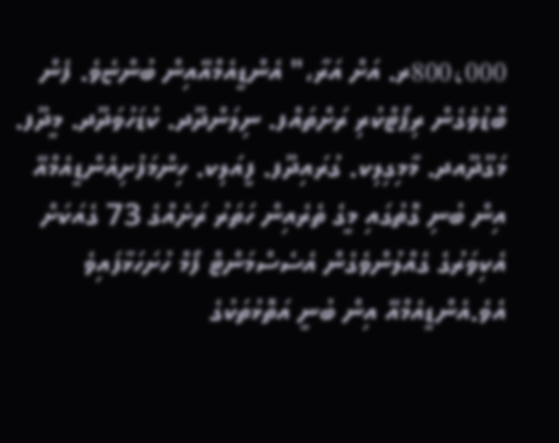800،000ރ. އަށް އަރާ،" އެންޑީއެމްއޭއިން ބުންޏެވެ. ފެން ބޮޑުވެގެން ރިޕޯޓްކުރި ރަށްތައްފ. ނިލަންދޫދ. ކުޑަހުވަދޫދ. މީދޫފ. މަގޫދޫއދ. މާމިގިލިކ. ގުރައިދޫފ. ފީއަލިކ. ހިންމަފުށިއެންޑީއެމްއޭ އިން ބުނި ގޮތުގައި މީގެ ތެރެއިން ހަތަރު ރަށެއްގެ 73 ގެއަކަށް އެކިވަރުގެ ގެއްލުންވެގެން އެސެސްމަންޓް ފޯމް ހުށަހަޅާފައިވެ އެވެ.އެންޑީއެމްއޭ އިން ބުނީ އަތޮޅުތަކުގެ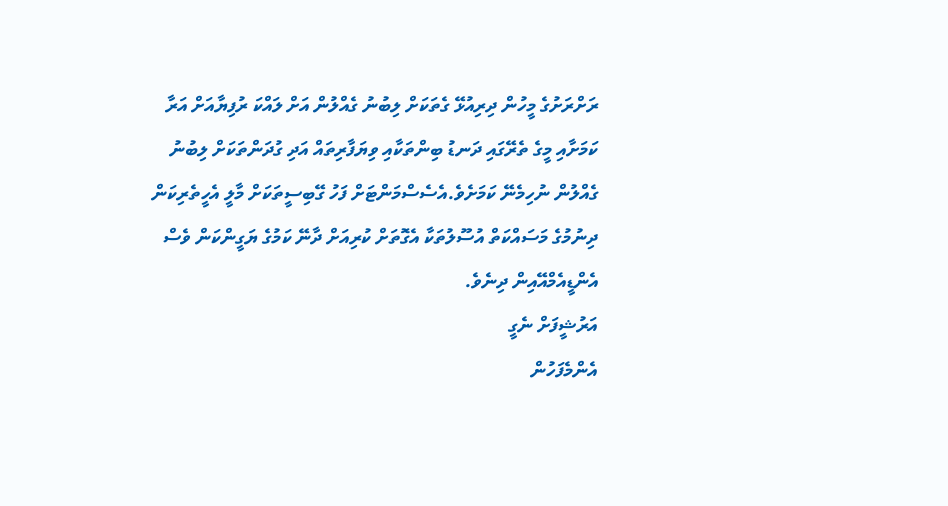ރަށްރަށުގެ މީހުން ދިރިއުޅޭ ގެތަކަށް ލިބުނު ގެއްލުން އަށް ލައްކަ ރުފިޔާއަށް އަރާ ކަމަށާއި މީގެ ތެރޭގައި ދަނޑު ބިންތަކާއި ވިޔަފާރިތައް އަދި ގުދަންތަކަށް ލިބުނު ގެއްލުން ނުހިމެނޭ ކަމަށެވެ.އެސެސްމަންޓަށް ފަހު ގޭބިސީތަކަށް މާލީ އެހީތެރިކަން ދިނުމުގެ މަސައްކަތް އުސޫލުތަކާ އެގޮތަށް ކުރިއަށް ދާނޭ ކަމުގެ ޔަގީންކަން ވެސް އެންޑީއެމްއޭއިން ދިނެވެ.
އަރުޝީފަށް ނެގީ
އެންމެފަހުން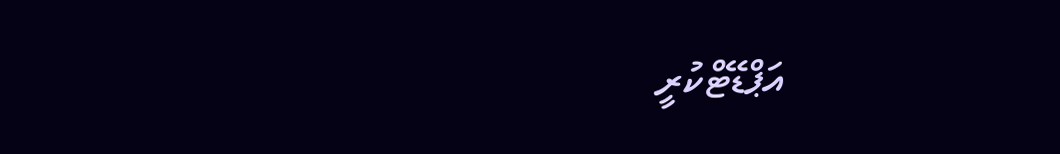އަޕްޑޭޓްކުރީ